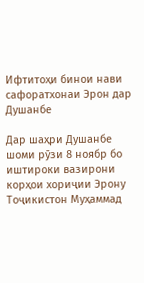Ифтитоҳи бинои нави сафоратхонаи Эрон дар Душанбе

Дар шаҳри Душанбе шоми рӯзи 8 ноябр бо иштироки вазирони корҳои хориҷии Эрону Тоҷикистон Муҳаммад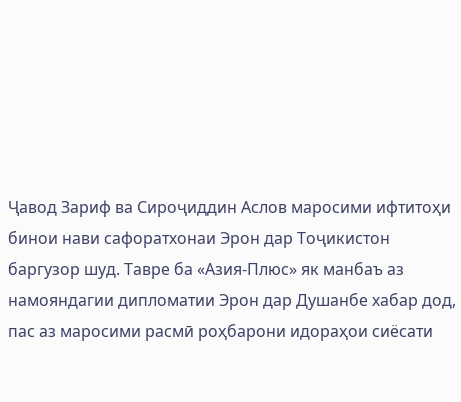Ҷавод Зариф ва Сироҷиддин Аслов маросими ифтитоҳи бинои нави сафоратхонаи Эрон дар Тоҷикистон баргузор шуд. Тавре ба «Азия-Плюс» як манбаъ аз намояндагии дипломатии Эрон дар Душанбе хабар дод, пас аз маросими расмӣ роҳбарони идораҳои сиёсати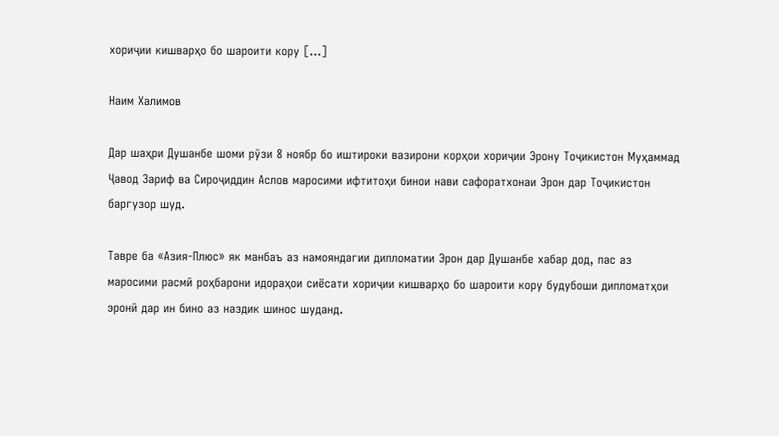хориҷии кишварҳо бо шароити кору […]

Наим Халимов

Дар шаҳри Душанбе шоми рӯзи 8 ноябр бо иштироки вазирони корҳои хориҷии Эрону Тоҷикистон Муҳаммад Ҷавод Зариф ва Сироҷиддин Аслов маросими ифтитоҳи бинои нави сафоратхонаи Эрон дар Тоҷикистон баргузор шуд.

Тавре ба «Азия-Плюс» як манбаъ аз намояндагии дипломатии Эрон дар Душанбе хабар дод, пас аз маросими расмӣ роҳбарони идораҳои сиёсати хориҷии кишварҳо бо шароити кору будубоши дипломатҳои эронӣ дар ин бино аз наздик шинос шуданд.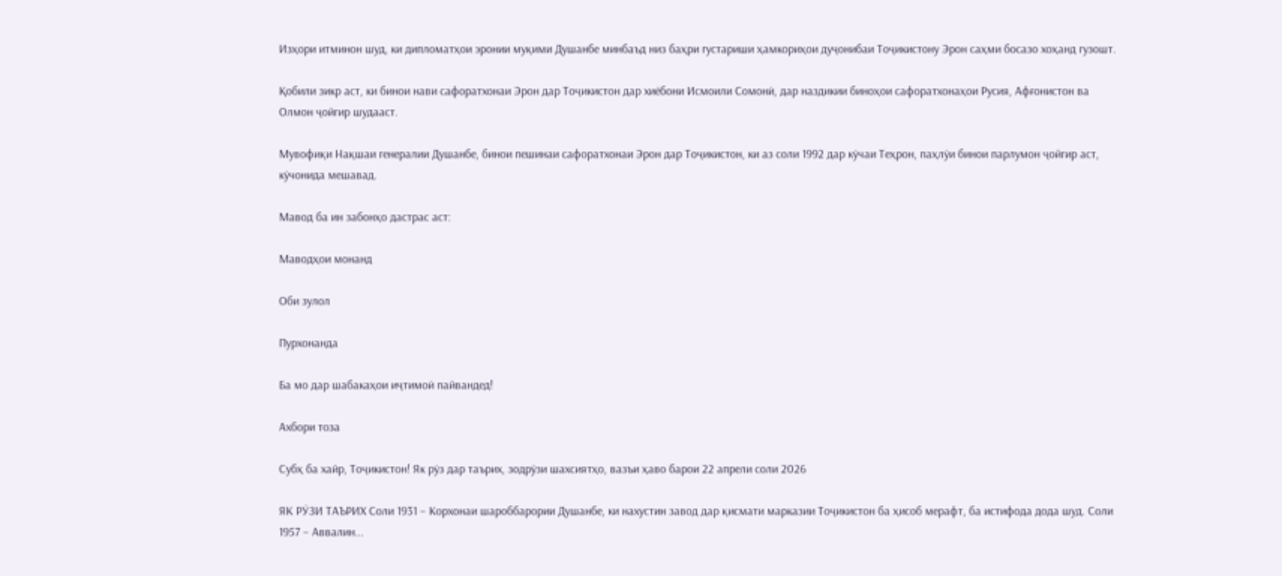Изҳори итминон шуд, ки дипломатҳои эронии муқими Душанбе минбаъд низ баҳри густариши ҳамкориҳои дуҷонибаи Тоҷикистону Эрон саҳми босазо хоҳанд гузошт.

Қобили зикр аст, ки бинои нави сафоратхонаи Эрон дар Тоҷикистон дар хиёбони Исмоили Сомонӣ, дар наздикии биноҳои сафоратхонаҳои Русия, Афғонистон ва Олмон ҷойгир шудааст.

Мувофиқи Нақшаи генералии Душанбе, бинои пешинаи сафоратхонаи Эрон дар Тоҷикистон, ки аз соли 1992 дар кӯчаи Теҳрон, паҳлӯи бинои парлумон ҷойгир аст, кӯчонида мешавад.

Мавод ба ин забонҳо дастрас аст:

Маводҳои монанд

Оби зулол

Пурхонанда

Ба мо дар шабакаҳои иҷтимоӣ пайвандед!

Ахбори тоза

Субҳ ба хайр, Тоҷикистон! Як рӯз дар таърих, зодрӯзи шахсиятҳо, вазъи ҳаво барои 22 апрели соли 2026

ЯК РӮЗИ ТАЪРИХ Соли 1931 – Корхонаи шароббарории Душанбе, ки нахустин завод дар қисмати марказии Тоҷикистон ба ҳисоб мерафт, ба истифода дода шуд. Соли 1957 – Аввалин...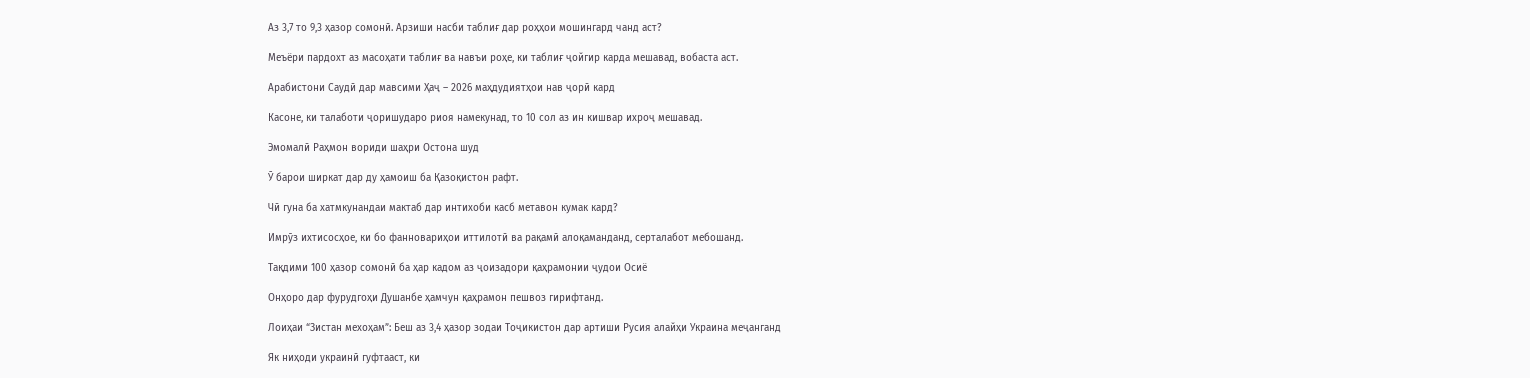Аз 3,7 то 9,3 ҳазор сомонӣ. Арзиши насби таблиғ дар роҳҳои мошингард чанд аст?

Меъёри пардохт аз масоҳати таблиғ ва навъи роҳе, ки таблиғ ҷойгир карда мешавад, вобаста аст.

Арабистони Саудӣ дар мавсими Ҳаҷ – 2026 маҳдудиятҳои нав ҷорӣ кард

Касоне, ки талаботи ҷоришударо риоя намекунад, то 10 сол аз ин кишвар ихроҷ мешавад.

Эмомалӣ Раҳмон вориди шаҳри Остона шуд

Ӯ барои ширкат дар ду ҳамоиш ба Қазоқистон рафт.

Чӣ гуна ба хатмкунандаи мактаб дар интихоби касб метавон кумак кард?

Имрӯз ихтисосҳое, ки бо фанновариҳои иттилотӣ ва рақамӣ алоқаманданд, серталабот мебошанд.

Тақдими 100 ҳазор сомонӣ ба ҳар кадом аз ҷоизадори қаҳрамонии ҷудои Осиё

Онҳоро дар фурудгоҳи Душанбе ҳамчун қаҳрамон пешвоз гирифтанд.

Лоиҳаи “Зистан мехоҳам”: Беш аз 3,4 ҳазор зодаи Тоҷикистон дар артиши Русия алайҳи Украина меҷанганд

Як ниҳоди украинӣ гуфтааст, ки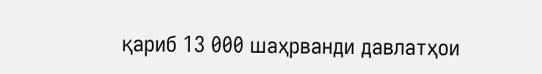қариб 13 000 шаҳрванди давлатҳои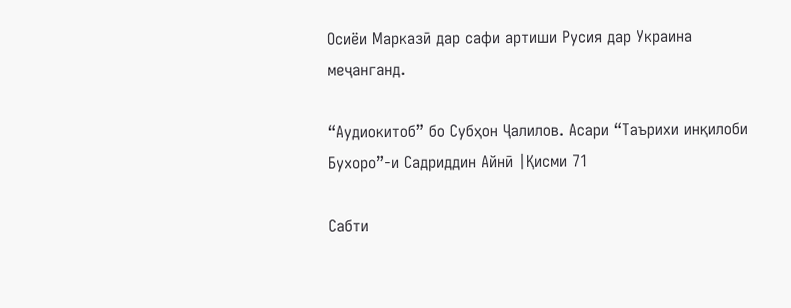Осиёи Марказӣ дар сафи артиши Русия дар Украина меҷанганд.

“Аудиокитоб” бо Субҳон Ҷалилов. Асари “Таърихи инқилоби Бухоро”-и Садриддин Айнӣ |Қисми 71

Cабти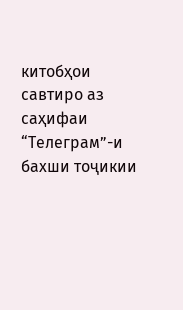китобҳои савтиро аз саҳифаи “Телеграм”-и бахши тоҷикии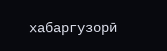хабаргузорӣ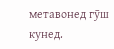метавонед гӯш кунед.